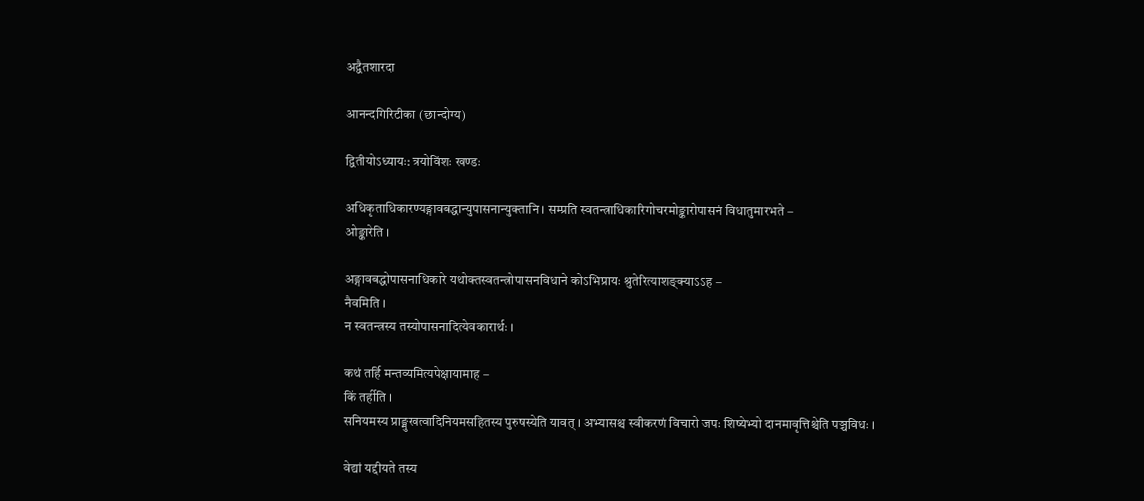अद्वैतशारदा

आनन्दगिरिटीका (छान्दोग्य)

द्वितीयोऽध्यायः: त्रयोविंशः खण्डः

अधिकृताधिकारण्यङ्गावबद्धान्युपासनान्युक्तानि । सम्प्रति स्वतन्त्राधिकारिगोचरमोङ्कारोपासनं विधातुमारभते –
ओङ्कारेति ।

अङ्गावबद्धोपासनाधिकारे यथोक्तस्वतन्त्रोपासनविधाने कोऽभिप्रायः श्रुतेरित्याशङ्क्याऽऽह –
नैवमिति ।
न स्वतन्त्रस्य तस्योपासनादित्येवकारार्थः ।

कथं तर्हि मन्तव्यमित्यपेक्षायामाह –
किं तर्हीति ।
सनियमस्य प्राङ्मुखत्वादिनियमसहितस्य पुरुषस्येति यावत् । अभ्यासश्च स्वीकरणं विचारो जपः शिष्येभ्यो दानमावृत्तिश्चेति पञ्चविधः ।

वेद्यां यद्दीयते तस्य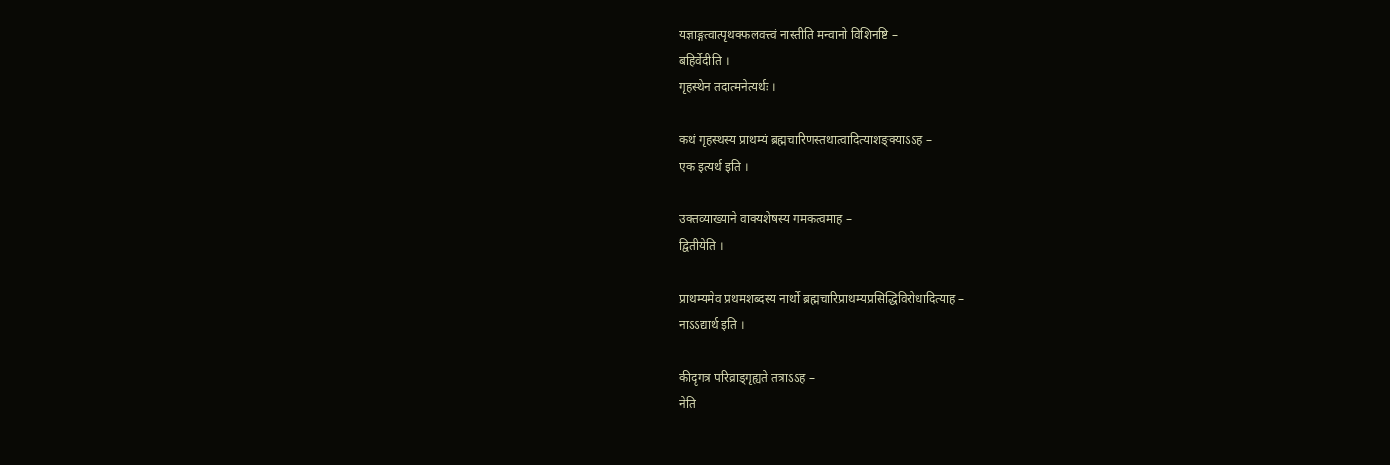यज्ञाङ्गत्वात्पृथक्फलवत्त्वं नास्तीति मन्वानो विशिनष्टि –
बहिर्वेदीति ।
गृहस्थेन तदात्मनेत्यर्थः ।

कथं गृहस्थस्य प्राथम्यं ब्रह्मचारिणस्तथात्वादित्याशङ्क्याऽऽह –
एक इत्यर्थ इति ।

उक्तव्याख्याने वाक्यशेषस्य गमकत्वमाह –
द्वितीयेति ।

प्राथम्यमेव प्रथमशब्दस्य नार्थो ब्रह्मचारिप्राथम्यप्रसिद्धिविरोधादित्याह –
नाऽऽद्यार्थ इति ।

कीदृगत्र परिव्राड्गृह्यते तत्राऽऽह –
नेति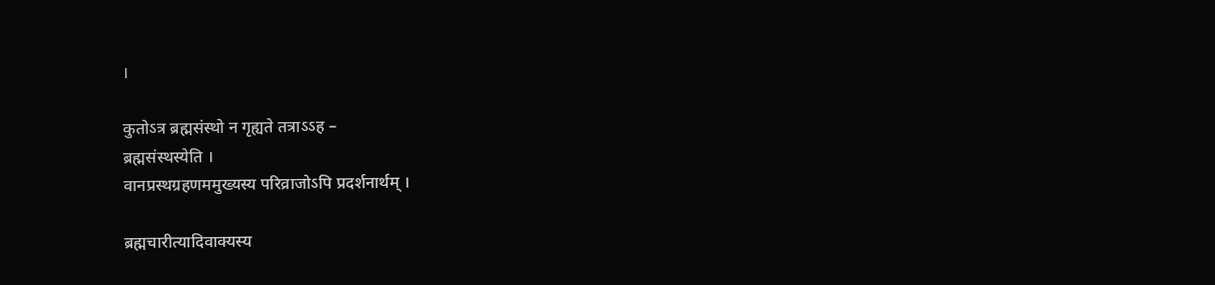।

कुतोऽत्र ब्रह्मसंस्थो न गृह्यते तत्राऽऽह –
ब्रह्मसंस्थस्येति ।
वानप्रस्थग्रहणममुख्यस्य परिव्राजोऽपि प्रदर्शनार्थम् ।

ब्रह्मचारीत्यादिवाक्यस्य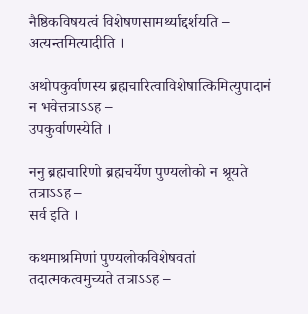नैष्ठिकविषयत्वं विशेषणसामर्थ्याद्दर्शयति –
अत्यन्तमित्यादीति ।

अथोपकुर्वाणस्य ब्रह्मचारित्वाविशेषात्किमित्युपादानं न भवेत्तत्राऽऽह –
उपकुर्वाणस्येति ।

ननु ब्रह्मचारिणो ब्रह्मचर्येण पुण्यलोको न श्रूयते तत्राऽऽह –
सर्व इति ।

कथमाश्रमिणां पुण्यलोकविशेषवतां तदात्मकत्वमुच्यते तत्राऽऽह –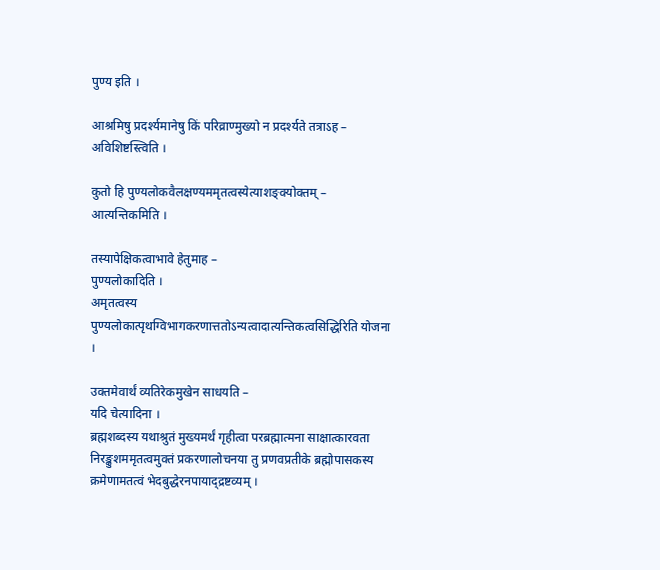पुण्य इति ।

आश्रमिषु प्रदर्श्यमानेषु किं परिव्राण्मुख्यो न प्रदर्श्यते तत्राऽह –
अविशिष्टस्त्विति ।

कुतो हि पुण्यलोकवैलक्षण्यममृतत्वस्येत्याशङ्क्योक्तम् –
आत्यन्तिकमिति ।

तस्यापेक्षिकत्वाभावे हेतुमाह –
पुण्यलोकादिति ।
अमृतत्वस्य पुण्यलोकात्पृथग्विभागकरणात्ततोऽन्यत्वादात्यन्तिकत्वसिद्धिरिति योजना ।

उक्तमेवार्थं व्यतिरेकमुखेन साधयति –
यदि चेत्यादिना ।
ब्रह्मशब्दस्य यथाश्रुतं मुख्यमर्थं गृहीत्वा परब्रह्मात्मना साक्षात्कारवता निरङ्कुशममृतत्वमुक्तं प्रकरणालोचनया तु प्रणवप्रतीके ब्रह्मोपासकस्य क्रमेणामतत्वं भेदबुद्धेरनपायाद्द्रष्टव्यम् ।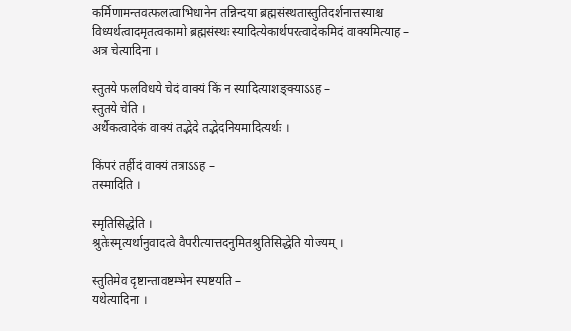कर्मिणामन्तवत्फलत्वाभिधानेन तन्निन्दया ब्रह्मसंस्थतास्तुतिदर्शनात्तस्याश्च विध्यर्थत्वादमृतत्वकामो ब्रह्मसंस्थः स्यादित्येकार्थपरत्वादेकमिदं वाक्यमित्याह –
अत्र चेत्यादिना ।

स्तुतये फलविधये चेदं वाक्यं किं न स्यादित्याशङ्क्याऽऽह –
स्तुतये चेति ।
अर्थैकत्वादेकं वाक्यं तद्भेदे तद्भेदनियमादित्यर्थः ।

किंपरं तर्हीदं वाक्यं तत्राऽऽह –
तस्मादिति ।

स्मृतिसिद्धेति ।
श्रुतेःस्मृत्यर्थानुवादत्वे वैपरीत्यात्तदनुमितश्रुतिसिद्धेति योज्यम् ।

स्तुतिमेव दृष्टान्तावष्टम्भेन स्पष्टयति –
यथेत्यादिना ।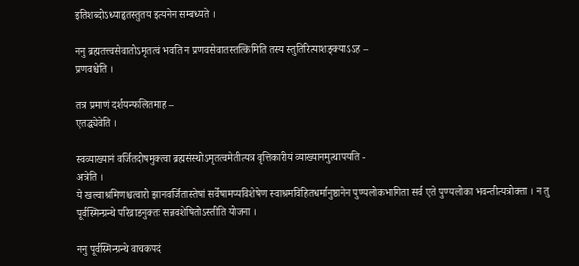इतिशब्दोऽध्याहृतस्तुतय इत्यनेन सम्बध्यते ।

ननु ब्रह्मतत्त्वसेवातोऽमृतत्वं भवति न प्रणवसेवातस्तत्किमिति तस्य स्तुतिरित्याशङ्क्याऽऽह –
प्रणवश्चेति ।

तत्र प्रमाणं दर्शयन्फलितमाह –
एतद्ध्येवेति ।

स्वव्याख्यानं वर्जितदोषमुक्त्वा ब्रह्मसंस्थोऽमृतत्वमेतीत्यत्र वृत्तिकारीयं व्याख्यानमुत्थापयति -
अत्रेति ।
ये खल्वाश्रमिणश्चत्वारो झानवर्जितास्तेषां सर्वेषामप्यविशेषेण स्वाश्रमविहितधर्मानुष्ठानेन पुण्यलोकभागिता सर्व एते पुण्यलोका भवन्तीत्यत्रोक्ता । न तु पूर्वस्मिन्ग्रन्थे परिव्राडनुक्तः सन्नवशेषितोऽस्तीति योजना ।

ननु पूर्वस्मिन्ग्रन्थे वाचकपदं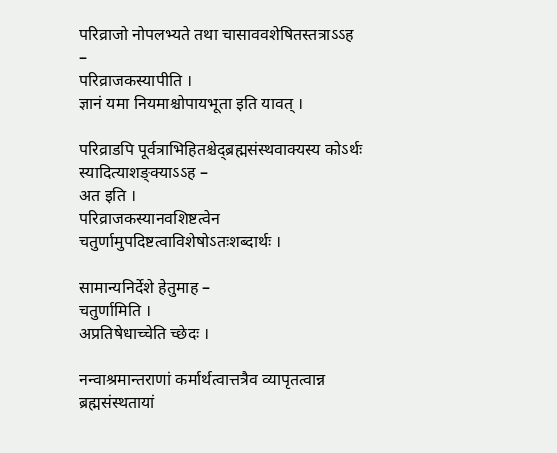परिव्राजो नोपलभ्यते तथा चासाववशेषितस्तत्राऽऽह –
परिव्राजकस्यापीति ।
ज्ञानं यमा नियमाश्चोपायभूता इति यावत् ।

परिव्राडपि पूर्वत्राभिहितश्चेद्ब्रह्मसंस्थवाक्यस्य कोऽर्थः स्यादित्याशङ्क्याऽऽह –
अत इति ।
परिव्राजकस्यानवशिष्टत्वेन चतुर्णामुपदिष्टत्वाविशेषोऽतःशब्दार्थः ।

सामान्यनिर्देशे हेतुमाह –
चतुर्णामिति ।
अप्रतिषेधाच्चेति च्छेदः ।

नन्वाश्रमान्तराणां कर्मार्थत्वात्तत्रैव व्यापृतत्वान्न ब्रह्मसंस्थतायां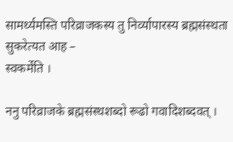सामर्थ्यमस्ति परिव्राजकस्य तु निर्व्यापारस्य ब्रह्मसंस्थता सुकरेत्यत आह –
स्वकर्मेति ।

ननु परिव्राजके ब्रह्मसंस्थशब्दो रूढो गवादिशब्दवत् ।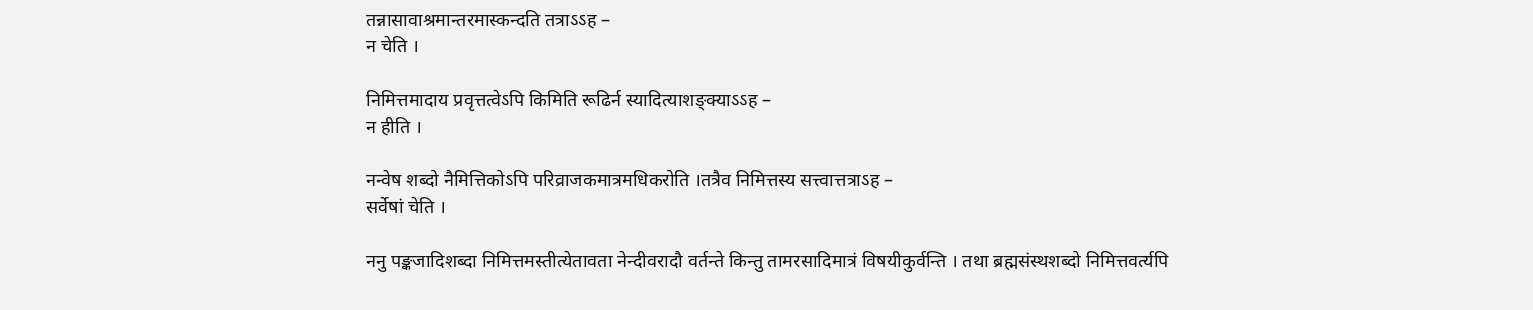तन्नासावाश्रमान्तरमास्कन्दति तत्राऽऽह –
न चेति ।

निमित्तमादाय प्रवृत्तत्वेऽपि किमिति रूढिर्न स्यादित्याशङ्क्याऽऽह –
न हीति ।

नन्वेष शब्दो नैमित्तिकोऽपि परिव्राजकमात्रमधिकरोति ।तत्रैव निमित्तस्य सत्त्वात्तत्राऽह –
सर्वेषां चेति ।

ननु पङ्कजादिशब्दा निमित्तमस्तीत्येतावता नेन्दीवरादौ वर्तन्ते किन्तु तामरसादिमात्रं विषयीकुर्वन्ति । तथा ब्रह्मसंस्थशब्दो निमित्तवर्त्यपि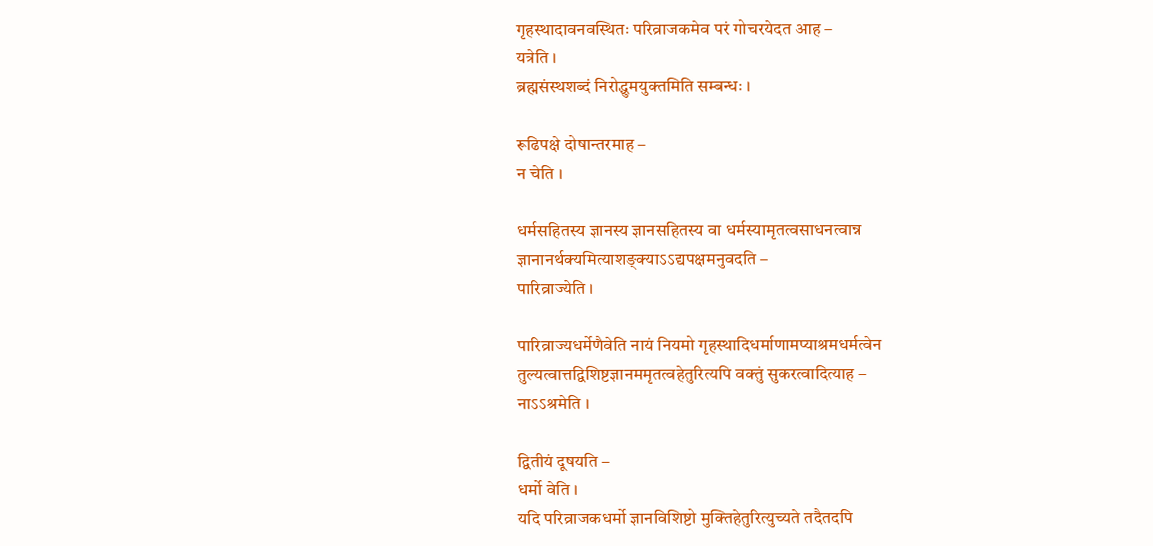गृहस्थादावनवस्थितः परिव्राजकमेव परं गोचरयेदत आह –
यत्रेति ।
ब्रह्मसंस्थशब्दं निरोद्धुमयुक्तमिति सम्बन्धः ।

रूढिपक्षे दोषान्तरमाह –
न चेति ।

धर्मसहितस्य ज्ञानस्य ज्ञानसहितस्य वा धर्मस्यामृतत्वसाधनत्वान्न ज्ञानानर्थक्यमित्याशङ्क्याऽऽद्यपक्षमनुवदति –
पारिव्राज्येति ।

पारिव्राज्यधर्मेणैवेति नायं नियमो गृहस्थादिधर्माणामप्याश्रमधर्मत्वेन तुल्यत्वात्तद्विशिष्टज्ञानममृतत्वहेतुरित्यपि वक्तुं सुकरत्वादित्याह –
नाऽऽश्रमेति ।

द्वितीयं दूषयति –
धर्मो वेति ।
यदि परिव्राजकधर्मो ज्ञानविशिष्टो मुक्तिहेतुरित्युच्यते तदैतदपि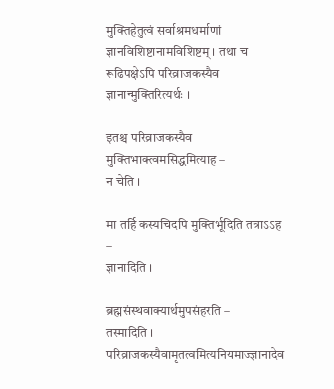मुक्तिहेतुत्वं सर्वाश्रमधर्माणां ज्ञानविशिष्टानामविशिष्टम् । तथा च रूढिपक्षेऽपि परिव्राजकस्यैव ज्ञानान्मुक्तिरित्यर्थः ।

इतश्च परिव्राजकस्यैव मुक्तिभाक्त्वमसिद्धमित्याह –
न चेति ।

मा तर्हि कस्यचिदपि मुक्तिर्भूदिति तत्राऽऽह –
ज्ञानादिति ।

ब्रह्मसंस्थवाक्यार्थमुपसंहरति –
तस्मादिति ।
परिव्राजकस्यैवामृतत्वमित्यनियमाज्ज्ञानादेव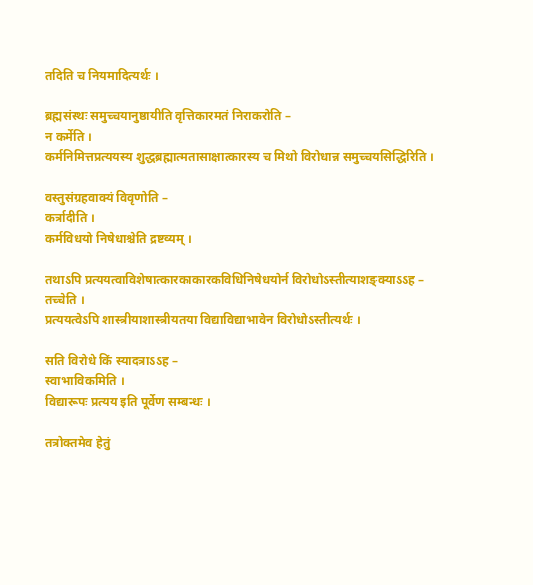तदिति च नियमादित्यर्थः ।

ब्रह्मसंस्थः समुच्चयानुष्ठायीति वृत्तिकारमतं निराकरोति –
न कर्मेति ।
कर्मनिमित्तप्रत्ययस्य शुद्धब्रह्मात्मतासाक्षात्कारस्य च मिथो विरोधान्न समुच्चयसिद्धिरिति ।

वस्तुसंग्रहवाक्यं विवृणोति –
कर्त्रादीति ।
कर्मविधयो निषेधाश्चेति द्रष्टव्यम् ।

तथाऽपि प्रत्ययत्वाविशेषात्कारकाकारकविधिनिषेधयोर्न विरोधोऽस्तीत्याशङ्क्याऽऽह –
तच्चेति ।
प्रत्ययत्वेऽपि शास्त्रीयाशास्त्रीयतया विद्याविद्याभावेन विरोधोऽस्तीत्यर्थः ।

सति विरोधे किं स्यादत्राऽऽह –
स्वाभाविकमिति ।
विद्यारूपः प्रत्यय इति पूर्वेण सम्बन्धः ।

तत्रोक्तमेव हेतुं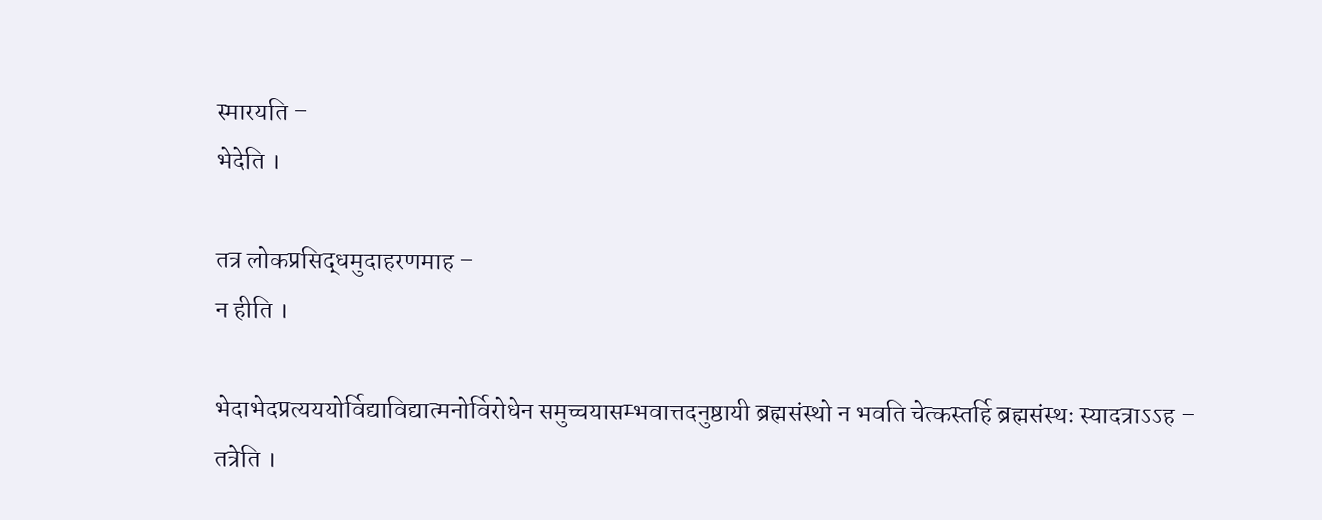स्मारयति –
भेदेति ।

तत्र लोकप्रसिद्धमुदाहरणमाह –
न हीति ।

भेदाभेदप्रत्यययोर्विद्याविद्यात्मनोर्विरोधेन समुच्चयासम्भवात्तदनुष्ठायी ब्रह्मसंस्थो न भवति चेत्कस्तर्हि ब्रह्मसंस्थः स्यादत्राऽऽह –
तत्रेति ।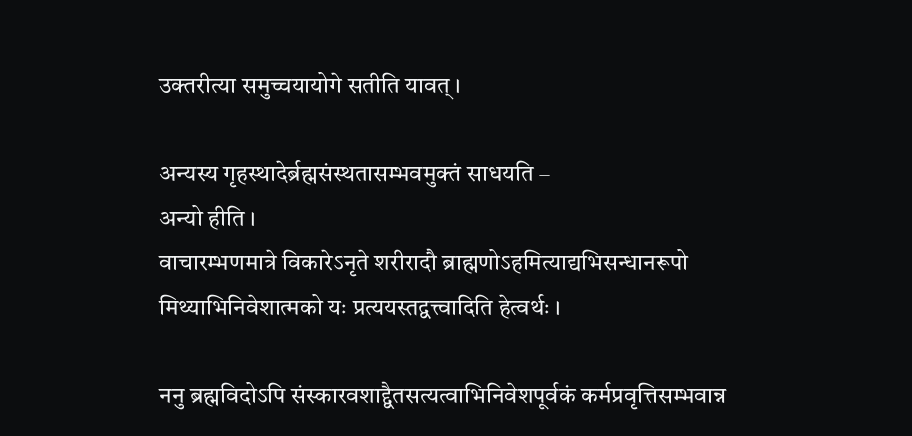उक्तरीत्या समुच्चयायोगे सतीति यावत् ।

अन्यस्य गृहस्थादेर्ब्रह्मसंस्थतासम्भवमुक्तं साधयति –
अन्यो हीति ।
वाचारम्भणमात्रे विकारेऽनृते शरीरादौ ब्राह्मणोऽहमित्याद्यभिसन्धानरूपो मिथ्याभिनिवेशात्मको यः प्रत्ययस्तद्वत्त्वादिति हेत्वर्थः ।

ननु ब्रह्मविदोऽपि संस्कारवशाद्द्वैतसत्यत्वाभिनिवेशपूर्वकं कर्मप्रवृत्तिसम्भवान्न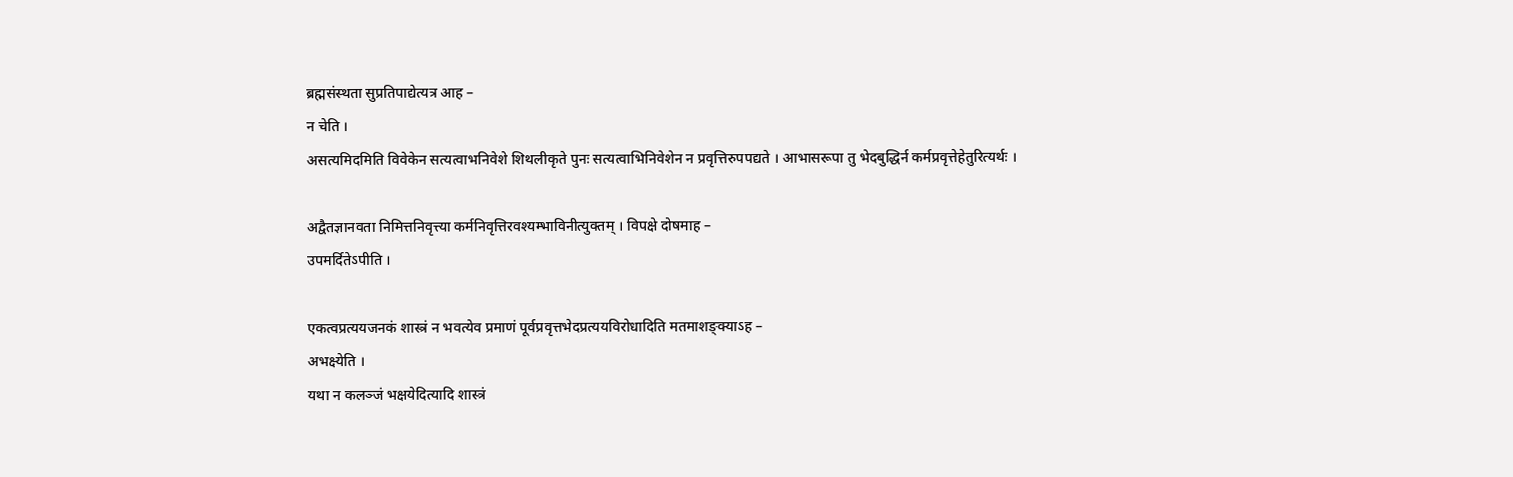ब्रह्मसंस्थता सुप्रतिपाद्येत्यत्र आह –
न चेति ।
असत्यमिदमिति विवेकेन सत्यत्वाभनिवेशे शिथलीकृते पुनः सत्यत्वाभिनिवेशेन न प्रवृत्तिरुपपद्यते । आभासरूपा तु भेदबुद्धिर्न कर्मप्रवृत्तेहेतुरित्यर्थः ।

अद्वैतज्ञानवता निमित्तनिवृत्त्या कर्मनिवृत्तिरवश्यम्भाविनीत्युक्तम् । विपक्षे दोषमाह –
उपमर्दितेऽपीति ।

एकत्वप्रत्ययजनकं शास्त्रं न भवत्येव प्रमाणं पूर्वप्रवृत्तभेदप्रत्ययविरोधादिति मतमाशङ्क्याऽह –
अभक्ष्येति ।
यथा न कलञ्जं भक्षयेदित्यादि शास्त्रं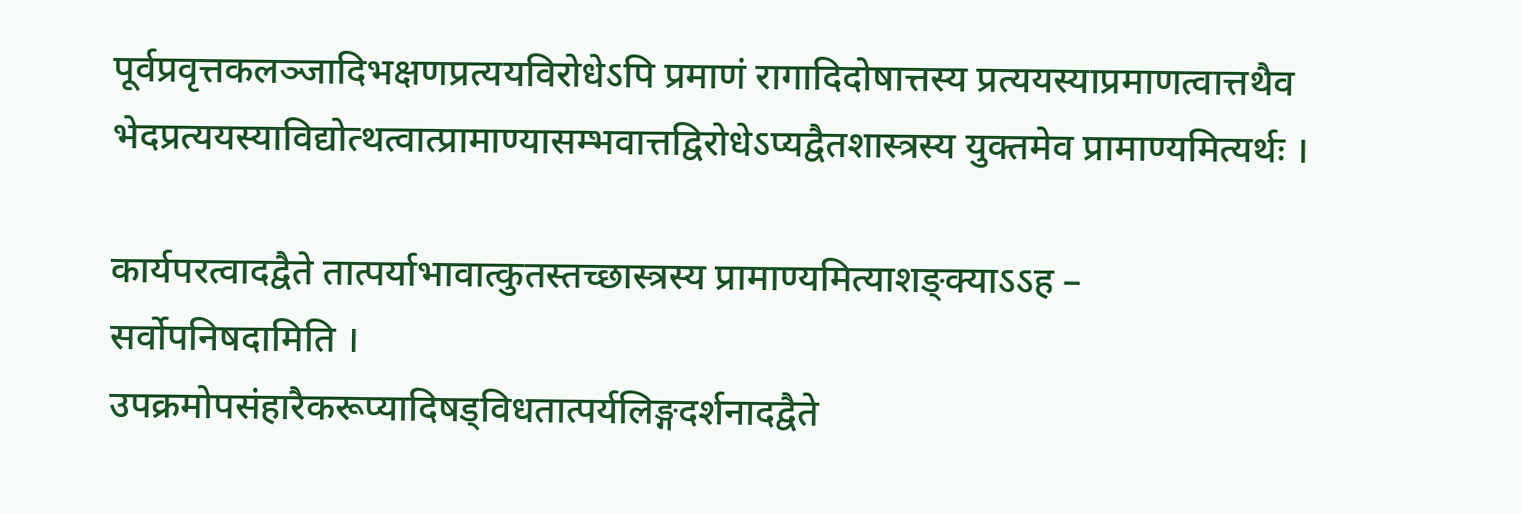पूर्वप्रवृत्तकलञ्जादिभक्षणप्रत्ययविरोधेऽपि प्रमाणं रागादिदोषात्तस्य प्रत्ययस्याप्रमाणत्वात्तथैव भेदप्रत्ययस्याविद्योत्थत्वात्प्रामाण्यासम्भवात्तद्विरोधेऽप्यद्वैतशास्त्रस्य युक्तमेव प्रामाण्यमित्यर्थः ।

कार्यपरत्वादद्वैते तात्पर्याभावात्कुतस्तच्छास्त्रस्य प्रामाण्यमित्याशङ्क्याऽऽह –
सर्वोपनिषदामिति ।
उपक्रमोपसंहारैकरूप्यादिषड्विधतात्पर्यलिङ्गदर्शनादद्वैते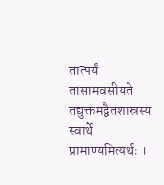तात्पर्यं तासामवसीयते तद्युक्तमद्वैतशास्रस्य स्वार्थे प्रामाण्यमित्यर्थः ।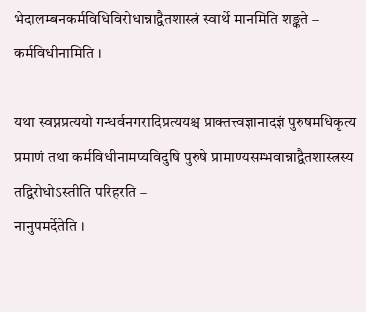भेदालम्बनकर्मविधिविरोधान्नाद्वैतशास्त्रं स्वार्थे मानमिति शङ्कते –
कर्मविधीनामिति ।

यथा स्वप्नप्रत्ययो गन्धर्वनगरादिप्रत्ययश्च प्राक्तत्त्वज्ञानादज्ञं पुरुषमधिकृत्य प्रमाणं तथा कर्मविधीनामप्यविदुषि पुरुषे प्रामाण्यसम्भवान्नाद्वैतशास्त्रस्य तद्विरोधोऽस्तीति परिहरति –
नानुपमर्देतेति ।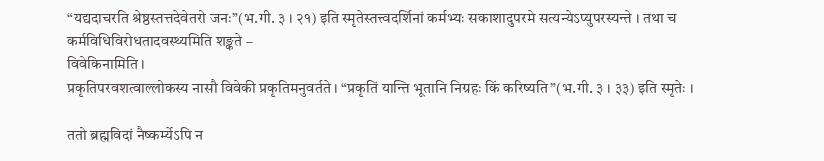“यद्यदाचरति श्रेष्ठस्तत्तदेवेतरो जनः”(भ.गी. ३ । २१) इति स्मृतेस्तत्त्वदर्शिनां कर्मभ्यः सकाशादुपरमे सत्यन्येऽप्युपरस्यन्ते । तथा च कर्मविधिविरोधतादवस्थ्यमिति शङ्कते –
विवेकिनामिति ।
प्रकृतिपरवशत्वाल्लोकस्य नासौ विवेकी प्रकृतिमनुवर्तते । “प्रकृतिं यान्ति भूतानि निग्रहः किं करिष्यति”(भ.गी. ३ । ३३) इति स्मृतेः ।

ततो ब्रह्मविदां नैष्कर्म्येऽपि न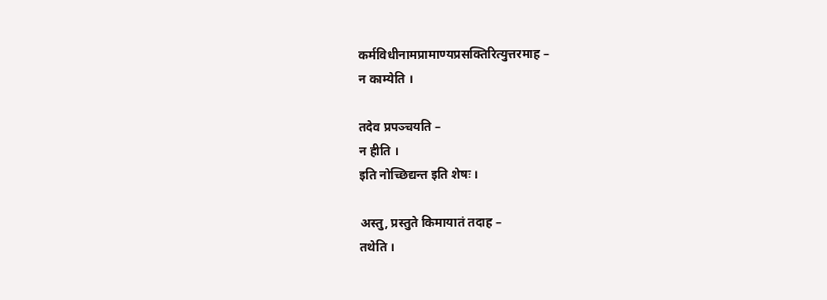कर्मविधीनामप्रामाण्यप्रसक्तिरित्युत्तरमाह –
न काम्येति ।

तदेव प्रपञ्चयति –
न हीति ।
इति नोच्छिद्यन्त इति शेषः ।

अस्तु, प्रस्तुते किमायातं तदाह –
तथेति ।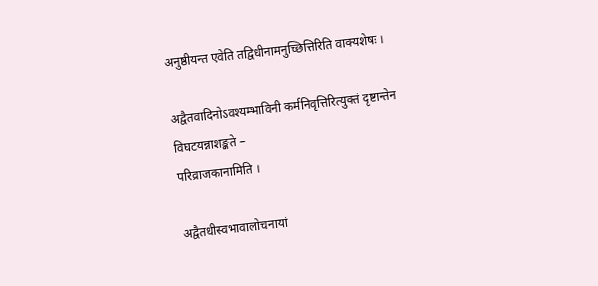अनुष्ठीयन्त एवेति तद्विधीनामनुच्छित्तिरिति वाक्यशेषः ।

अद्वैतवादिनोऽवश्यम्भाविनी कर्मनिवृत्तिरित्युक्तं दृष्टान्तेन विघटयन्नाशङ्कते –
परिव्राजकानामिति ।

अद्वैतधीस्वभावालोचनायां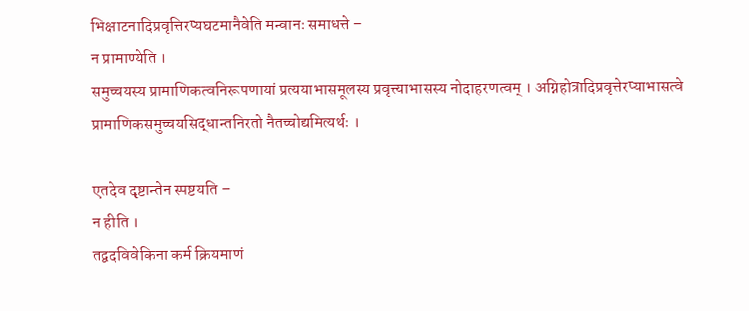भिक्षाटनादिप्रवृत्तिरप्यघटमानैवेति मन्वानः समाधत्ते –
न प्रामाण्येति ।
समुच्चयस्य प्रामाणिकत्वनिरूपणायां प्रत्ययाभासमूलस्य प्रवृत्त्याभासस्य नोदाहरणत्वम् । अग्निहोत्रादिप्रवृत्तेरप्याभासत्वे प्रामाणिकसमुच्चयसिद्धान्तनिरतो नैतच्चोद्यमित्यर्थः ।

एतदेव दृष्टान्तेन स्पष्टयति –
न हीति ।
तद्वदविवेकिना कर्म क्रियमाणं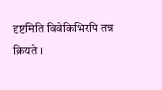दृष्टमिति विवेकिभिरपि तन्न क्रियते ।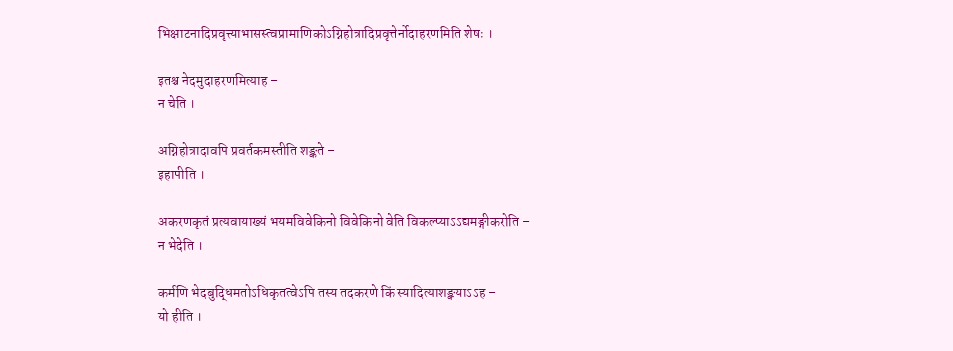भिक्षाटनादिप्रवृत्त्याभासस्त्वप्रामाणिकोऽग्निहोत्रादिप्रवृत्तेर्नोदाहरणमिति शेषः ।

इतश्च नेदमुदाहरणमित्याह –
न चेति ।

अग्निहोत्रादावपि प्रवर्तकमस्तीति शङ्कते –
इहापीति ।

अकरणकृतं प्रत्यवायाख्यं भयमविवेकिनो विवेकिनो वेति विकल्प्याऽऽद्यमङ्गीकरोति –
न भेदेति ।

कर्मणि भेदबुद्धिमतोऽधिकृतत्वेऽपि तस्य तदकरणे किं स्यादित्याशङ्क्याऽऽह –
यो हीति ।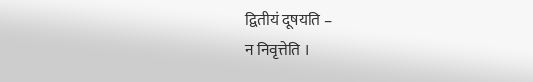द्वितीयं दूषयति –
न निवृत्तेति ।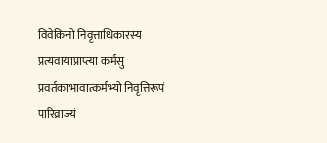विवेकिनो निवृत्ताधिकारस्य प्रत्यवायाप्राप्त्या कर्मसु प्रवर्तकाभावात्कर्मभ्यो निवृत्तिरूपं पारिव्राज्यं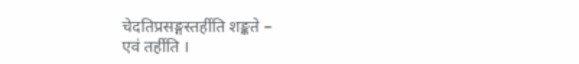चेदतिप्रसङ्गस्तर्हीति शङ्कते –
एवं तर्हीति ।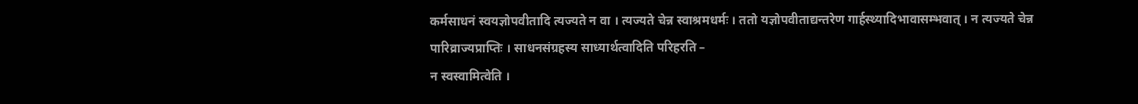कर्मसाधनं स्वयज्ञोपवीतादि त्यज्यते न वा । त्यज्यते चेन्न स्वाश्रमधर्मः । ततो यज्ञोपवीताद्यन्तरेण गार्हस्थ्यादिभावासम्भवात् । न त्यज्यते चेन्न पारिव्राज्यप्राप्तिः । साधनसंग्रहस्य साध्यार्थत्वादिति परिहरति –
न स्वस्वामित्वेति ।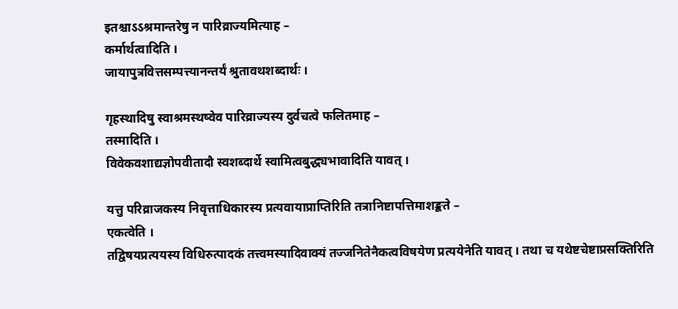इतश्चाऽऽश्रमान्तरेषु न पारिव्राज्यमित्याह –
कर्मार्थत्वादिति ।
जायापुत्रवित्तसम्पत्त्यानन्तर्यं श्रुतावथशब्दार्थः ।

गृहस्थादिषु स्वाश्रमस्थष्वेव पारिव्राज्यस्य दुर्वचत्वे फलितमाह –
तस्मादिति ।
विवेकवशाद्यज्ञोपवीतादौ स्वशब्दार्थे स्वामित्वबुद्ध्यभावादिति यावत् ।

यत्तु परिव्राजकस्य निवृत्ताधिकारस्य प्रत्यवायाप्राप्तिरिति तत्रानिष्टापत्तिमाशङ्कते –
एकत्वेति ।
तद्विषयप्रत्ययस्य विधिरुत्पादकं तत्त्वमस्यादिवाक्यं तज्जनितेनैकत्वविषयेण प्रत्ययेनेति यावत् । तथा च यथेष्टचेष्टाप्रसक्तिरिति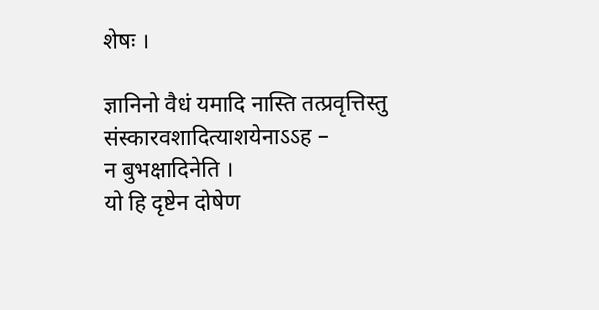शेषः ।

ज्ञानिनो वैधं यमादि नास्ति तत्प्रवृत्तिस्तु संस्कारवशादित्याशयेनाऽऽह –
न बुभक्षादिनेति ।
यो हि दृष्टेन दोषेण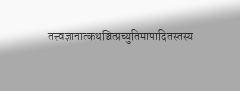तत्त्वज्ञानात्कथञ्चित्प्रच्युतिमापादितस्तस्य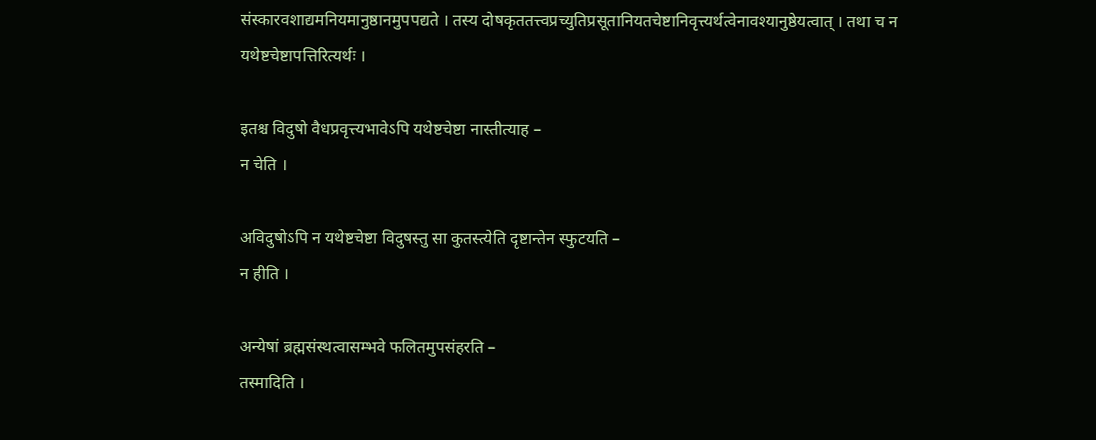संस्कारवशाद्यमनियमानुष्ठानमुपपद्यते । तस्य दोषकृततत्त्वप्रच्युतिप्रसूतानियतचेष्टानिवृत्त्यर्थत्वेनावश्यानुष्ठेयत्वात् । तथा च न यथेष्टचेष्टापत्तिरित्यर्थः ।

इतश्च विदुषो वैधप्रवृत्त्यभावेऽपि यथेष्टचेष्टा नास्तीत्याह –
न चेति ।

अविदुषोऽपि न यथेष्टचेष्टा विदुषस्तु सा कुतस्त्येति दृष्टान्तेन स्फुटयति –
न हीति ।

अन्येषां ब्रह्मसंस्थत्वासम्भवे फलितमुपसंहरति –
तस्मादिति ।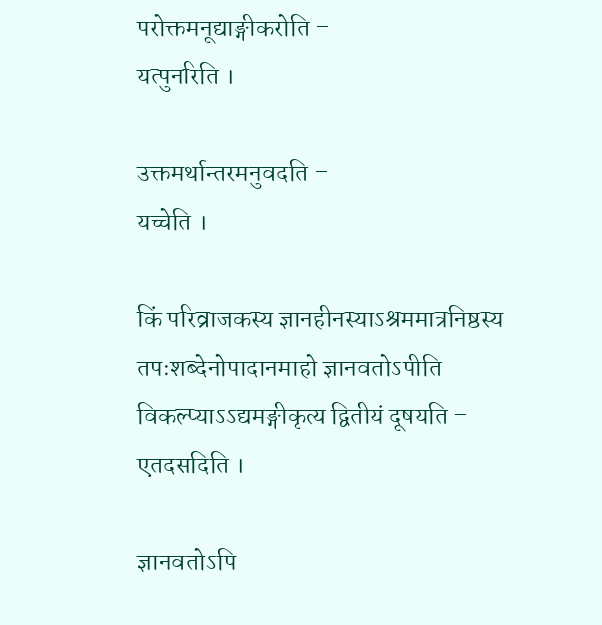परोक्तमनूद्याङ्गीकरोति –
यत्पुनरिति ।

उक्तमर्थान्तरमनुवदति –
यच्चेति ।

किं परिव्राजकस्य ज्ञानहीनस्याऽश्रममात्रनिष्ठस्य तपःशब्देनोपादानमाहो ज्ञानवतोऽपीति विकल्प्याऽऽद्यमङ्गीकृत्य द्वितीयं दूषयति –
एतदसदिति ।

ज्ञानवतोऽपि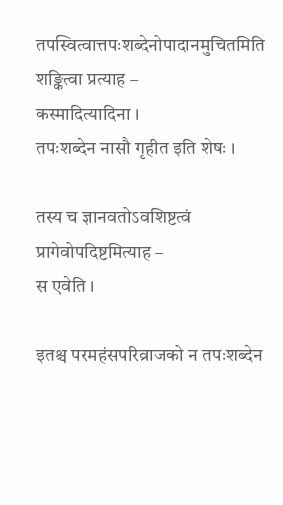तपस्वित्वात्तपःशब्देनोपादानमुचितमिति शङ्कित्वा प्रत्याह –
कस्मादित्यादिना ।
तपःशब्देन नासौ गृहीत इति शेषः ।

तस्य च ज्ञानवतोऽवशिष्टत्वं प्रागेवोपदिष्टमित्याह –
स एवेति ।

इतश्च परमहंसपरिव्राजको न तपःशब्देन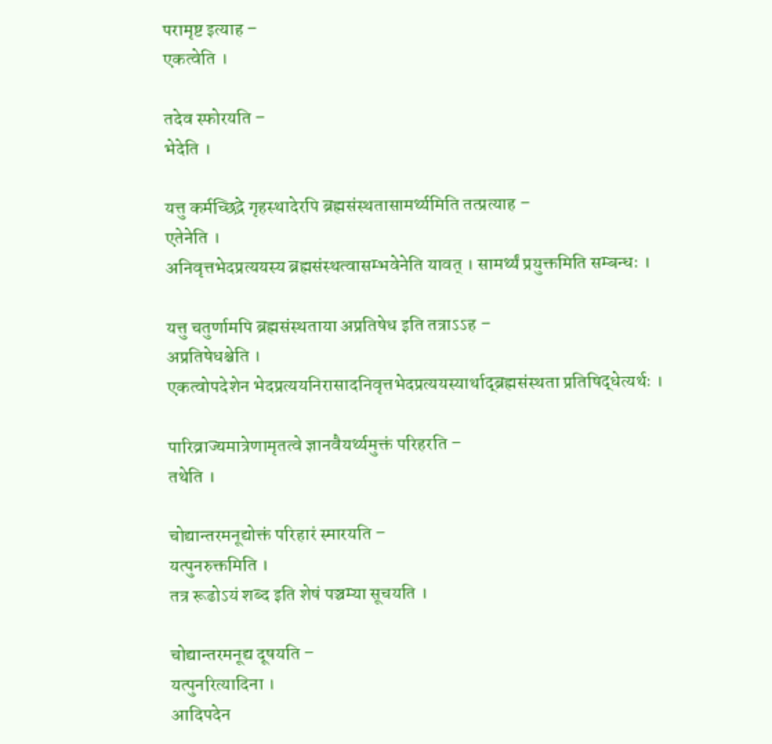परामृष्ट इत्याह –
एकत्वेति ।

तदेव स्फोरयति –
भेदेति ।

यत्तु कर्मच्छिद्रे गृहस्थादेरपि ब्रह्मसंस्थतासामर्थ्यमिति तत्प्रत्याह –
एतेनेति ।
अनिवृत्तभेदप्रत्ययस्य ब्रह्मसंस्थत्वासम्भवेनेति यावत् । सामर्थ्यं प्रयुक्तमिति सम्बन्धः ।

यत्तु चतुर्णामपि ब्रह्मसंस्थताया अप्रतिषेध इति तत्राऽऽह –
अप्रतिषेधश्चेति ।
एकत्वोपदेशेन भेदप्रत्ययनिरासादनिवृत्तभेदप्रत्ययस्यार्थाद्ब्रह्मसंस्थता प्रतिषिद्धेत्यर्थः ।

पारिव्राज्यमात्रेणामृतत्वे ज्ञानवैयर्थ्यमुक्तं परिहरति –
तथेति ।

चोद्यान्तरमनूद्योक्तं परिहारं स्मारयति –
यत्पुनरुक्तमिति ।
तत्र रूढोऽयं शब्द इति शेषं पञ्चम्या सूचयति ।

चोद्यान्तरमनूद्य दूषयति –
यत्पुनरित्यादिना ।
आदिपदेन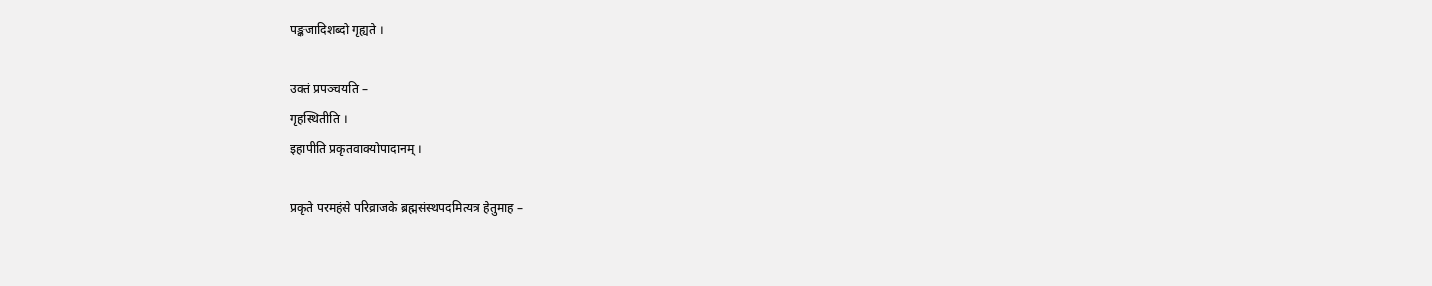पङ्कजादिशब्दो गृह्यते ।

उक्तं प्रपञ्चयति –
गृहस्थितीति ।
इहापीति प्रकृतवाक्योपादानम् ।

प्रकृते परमहंसे परिव्राजके ब्रह्मसंस्थपदमित्यत्र हेतुमाह –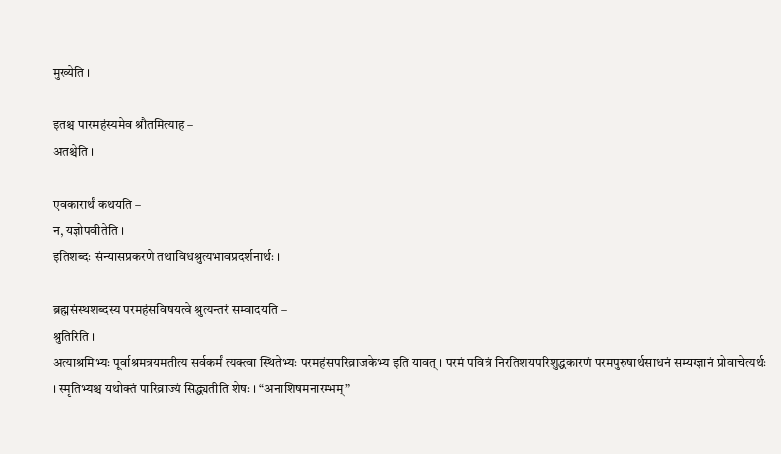मुख्येति ।

इतश्च पारमहंस्यमेव श्रौतमित्याह –
अतश्चेति ।

एवकारार्थं कथयति –
न, यज्ञोपवीतेति ।
इतिशब्दः संन्यासप्रकरणे तथाविधश्रुत्यभावप्रदर्शनार्थः ।

ब्रह्मसंस्थशब्दस्य परमहंसविषयत्वे श्रुत्यन्तरं सम्वादयति –
श्रुतिरिति ।
अत्याश्रमिभ्यः पूर्वाश्रमत्रयमतीत्य सर्वकर्मं त्यक्त्वा स्थितेभ्यः परमहंसपरिव्राजकेभ्य इति यावत् । परमं पवित्रं निरतिशयपरिशुद्धकारणं परमपुरुषार्थसाधनं सम्यग्ज्ञानं प्रोवाचेत्यर्थः । स्मृतिभ्यश्च यथोक्तं पारिव्राज्यं सिद्ध्यतीति शेषः । “अनाशिषमनारम्भम्”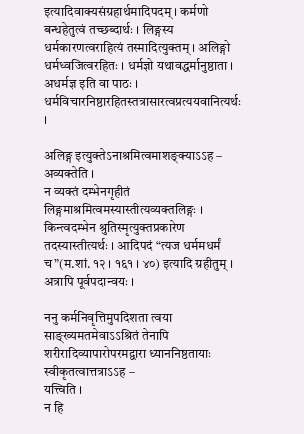इत्यादिवाक्यसंग्रहार्थमादिपदम् । कर्मणो बन्धहेतुत्वं तच्छब्दार्थः । लिङ्गस्य धर्मकारणत्वराहित्यं तस्मादित्युक्तम् । अलिङ्गो धर्मध्वजित्वरहितः । धर्मज्ञो यथावद्धर्मानुष्ठाता । अधर्मज्ञ इति वा पाठः । धर्मविचारनिष्ठारहितस्तत्रासारत्वप्रत्ययवानित्यर्थः ।

अलिङ्ग इत्युक्तेऽनाश्रमित्वमाशङ्क्याऽऽह –
अव्यक्तेति ।
न व्यक्तं दम्भेनगृहीतं लिङ्गमाश्रमित्वमस्यास्तीत्यव्यक्तलिङ्गः । किन्त्वदम्भेन श्रुतिस्मृत्युक्तप्रकारेण तदस्यास्तीत्यर्थः । आदिपदं “त्यज धर्ममधर्मं च”(म.शां. १२ । १६१ । ४०) इत्यादि ग्रहीतुम् । अत्रापि पूर्वपदान्वयः ।

ननु कर्मनिवृत्तिमुपदिशता त्वया साङ्ख्यमतमेवाऽऽश्रितं तेनापि शरीरादिव्यापारोपरमद्वारा ध्याननिष्ठतायाः स्वीकृतत्वात्तत्राऽऽह –
यत्त्विति ।
न हि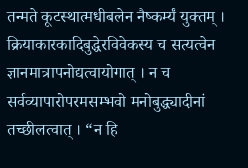तन्मते कूटस्थात्मधीबलेन नैष्कर्म्यं युक्तम् । क्रियाकारकादिबुद्धेरविवेकस्य च सत्यत्वेन ज्ञानमात्रापनोद्यत्वायोगात् । न च सर्वव्यापारोपरमसम्भवो मनोबुद्ध्यादीनां तच्छीलत्वात् । “न हि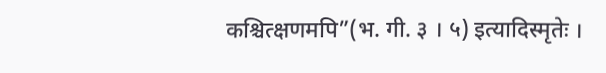कश्चित्क्षणमपि”(भ. गी. ३ । ५) इत्यादिस्मृतेः ।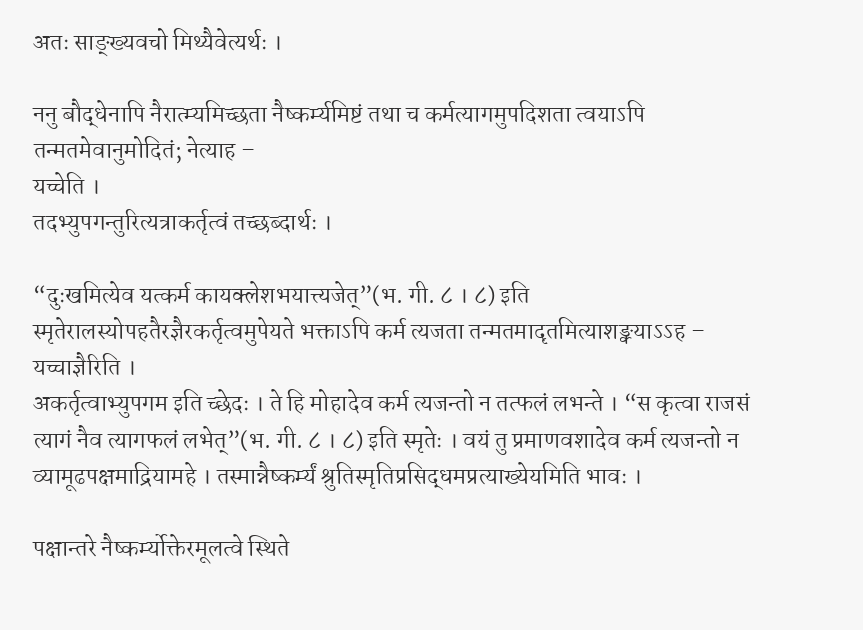अतः साङ्ख्यवचो मिथ्यैवेत्यर्थः ।

ननु बौद्धेनापि नैरात्म्यमिच्छता नैष्कर्म्यमिष्टं तथा च कर्मत्यागमुपदिशता त्वयाऽपि तन्मतमेवानुमोदितं; नेत्याह –
यच्चेति ।
तदभ्युपगन्तुरित्यत्राकर्तृत्वं तच्छब्दार्थः ।

“दुःखमित्येव यत्कर्म कायक्लेशभयात्त्यजेत्”(भ. गी. ८ । ८) इति स्मृतेरालस्योपहतैरज्ञैरकर्तृत्वमुपेयते भक्ताऽपि कर्म त्यजता तन्मतमादृतमित्याशङ्क्याऽऽह –
यच्चाज्ञैरिति ।
अकर्तृत्वाभ्युपगम इति च्छेदः । ते हि मोहादेव कर्म त्यजन्तो न तत्फलं लभन्ते । “स कृत्वा राजसं त्यागं नैव त्यागफलं लभेत्”(भ. गी. ८ । ८) इति स्मृतेः । वयं तु प्रमाणवशादेव कर्म त्यजन्तो न व्यामूढपक्षमाद्रियामहे । तस्मान्नैष्कर्म्यं श्रुतिस्मृतिप्रसिद्धमप्रत्याख्येयमिति भावः ।

पक्षान्तरे नैष्कर्म्योक्तेरमूलत्वे स्थिते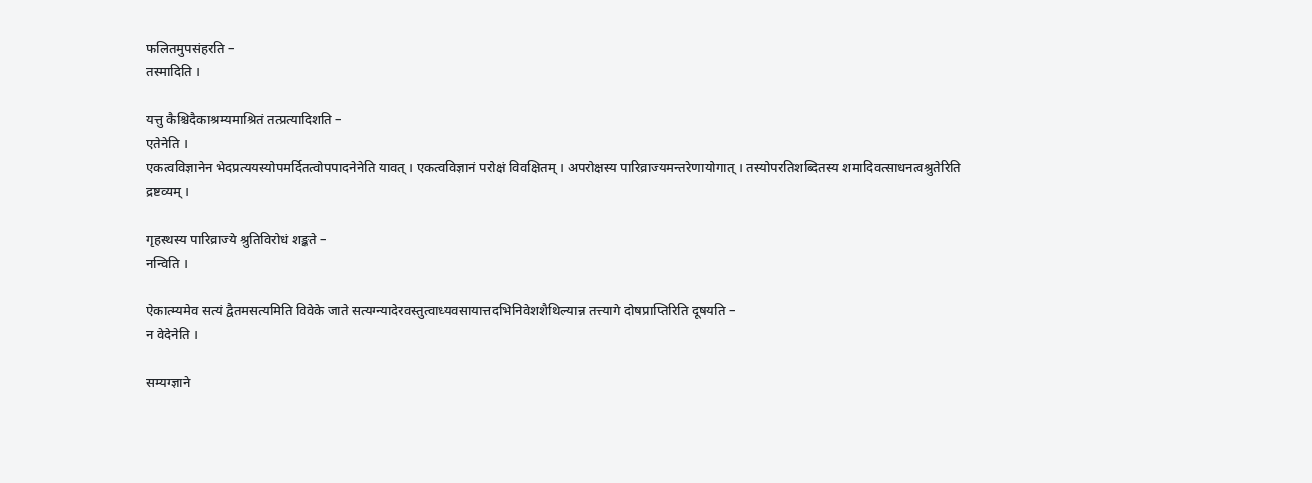फलितमुपसंहरति –
तस्मादिति ।

यत्तु कैश्चिदैकाश्रम्यमाश्रितं तत्प्रत्यादिशति –
एतेनेति ।
एकत्वविज्ञानेन भेदप्रत्ययस्योपमर्दितत्वोपपादनेनेति यावत् । एकत्वविज्ञानं परोक्षं विवक्षितम् । अपरोक्षस्य पारिव्राज्यमन्तरेणायोगात् । तस्योपरतिशब्दितस्य शमादिवत्साधनत्वश्रुतेरिति द्रष्टव्यम् ।

गृहस्थस्य पारिव्राज्ये श्रुतिविरोधं शङ्कते –
नन्विति ।

ऐकात्म्यमेव सत्यं द्वैतमसत्यमिति विवेके जाते सत्यग्न्यादेरवस्तुत्वाध्यवसायात्तदभिनिवेशशैथिल्यान्न तत्त्यागे दोषप्राप्तिरिति दूषयति –
न वेदेनेति ।

सम्यग्ज्ञाने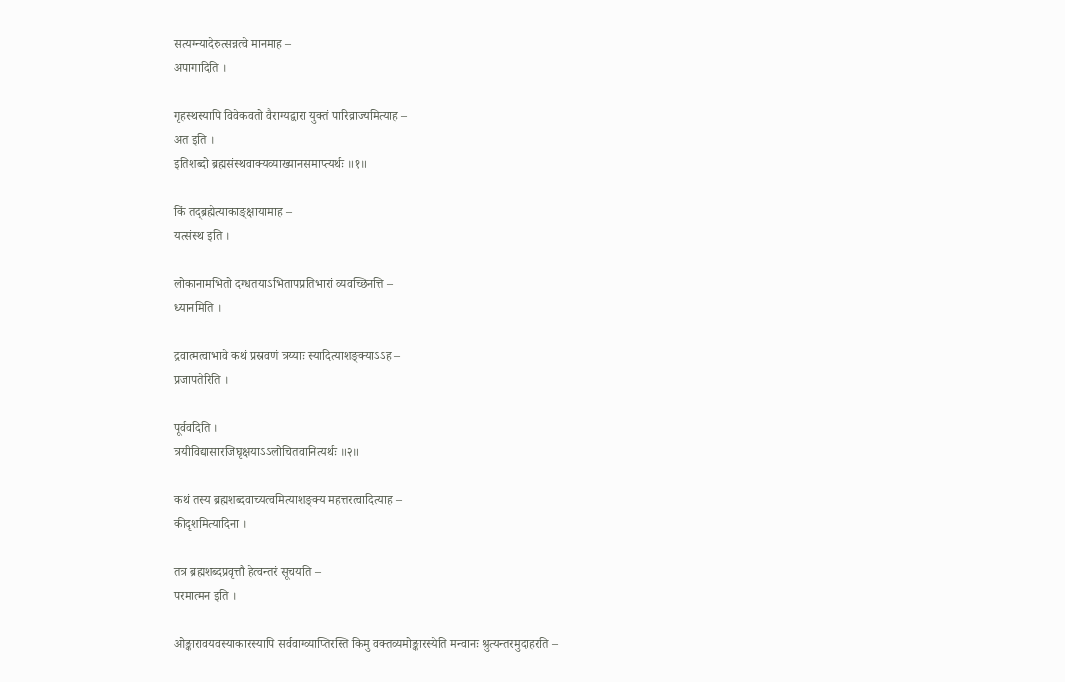सत्यग्न्यादेरुत्सन्नत्वे मानमाह –
अपागादिति ।

गृहस्थस्यापि विवेकवतो वैराग्यद्वारा युक्तं पारिव्राज्यमित्याह –
अत इति ।
इतिशब्दो ब्रह्मसंस्थवाक्यव्याख्यानसमाप्त्यर्थः ॥१॥

किं तद्ब्रह्मेत्याकाङ्क्षायामाह –
यत्संस्थ इति ।

लोकानामभितो दग्धतयाऽभितापप्रतिभारां व्यवच्छिनत्ति –
ध्यानमिति ।

द्रवात्मत्वाभावे कथं प्रस्रवणं त्रय्याः स्यादित्याशङ्क्याऽऽह –
प्रजापतेरिति ।

पूर्ववदिति ।
त्रयीविद्यासारजिघृक्षयाऽऽलोचितवानित्यर्थः ॥२॥

कथं तस्य ब्रह्मशब्दवाच्यत्वमित्याशङ्क्य महत्तरत्वादित्याह –
कीदृशमित्यादिना ।

तत्र ब्रह्मशब्दप्रवृत्तौ हेत्वन्तरं सूचयति –
परमात्मन इति ।

ओङ्कारावयवस्याकारस्यापि सर्ववाग्व्याप्तिरस्ति किमु वक्तव्यमोङ्कारस्येति मन्वानः श्रुत्यन्तरमुदाहरति –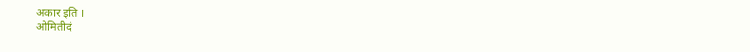अकार इति ।
ओमितीदं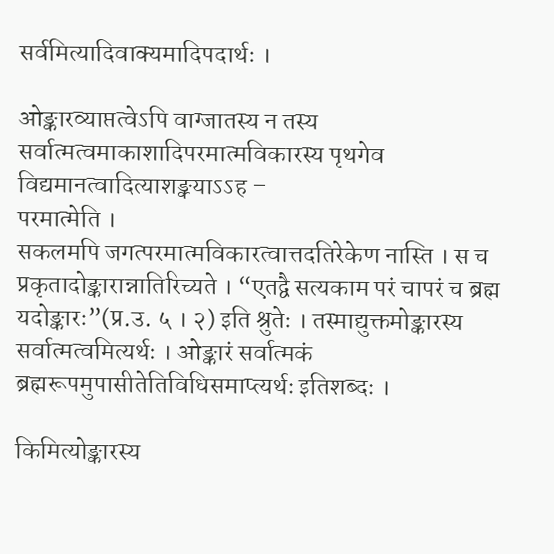सर्वमित्यादिवाक्यमादिपदार्थः ।

ओङ्कारव्याप्तत्वेऽपि वाग्जातस्य न तस्य सर्वात्मत्वमाकाशादिपरमात्मविकारस्य पृथगेव विद्यमानत्वादित्याशङ्क्याऽऽह –
परमात्मेति ।
सकलमपि जगत्परमात्मविकारत्वात्तदतिरेकेण नास्ति । स च प्रकृतादोङ्कारान्नातिरिच्यते । “एतद्वै सत्यकाम परं चापरं च ब्रह्म यदोङ्कारः”(प्र.उ. ५ । २) इति श्रुतेः । तस्माद्युक्तमोङ्कारस्य सर्वात्मत्वमित्यर्थः । ओङ्कारं सर्वात्मकं ब्रह्मरूपमुपासीतेतिविधिसमाप्त्यर्थः इतिशब्दः ।

किमित्योङ्कारस्य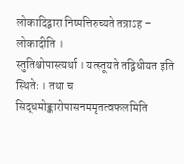लोकादिद्वारा निष्पत्तिरुच्यते तत्राऽह –
लोकादीति ।
स्तुतिश्चोपास्त्यर्था । यत्स्तूयते तद्विधीयत इति स्थितेः । तथा च सिद्धमोङ्कारोपासनममृतत्वफलमिति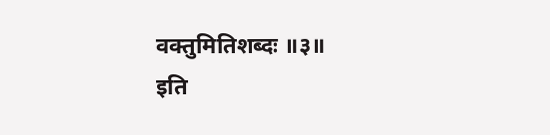वक्तुमितिशब्दः ॥३॥
इति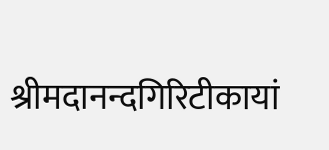श्रीमदानन्दगिरिटीकायां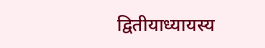द्वितीयाध्यायस्य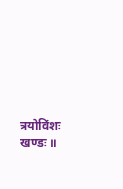त्रयोविंशः खण्डः ॥